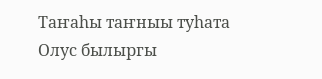Таҥаһы таҥныы туһата
Олус былыргы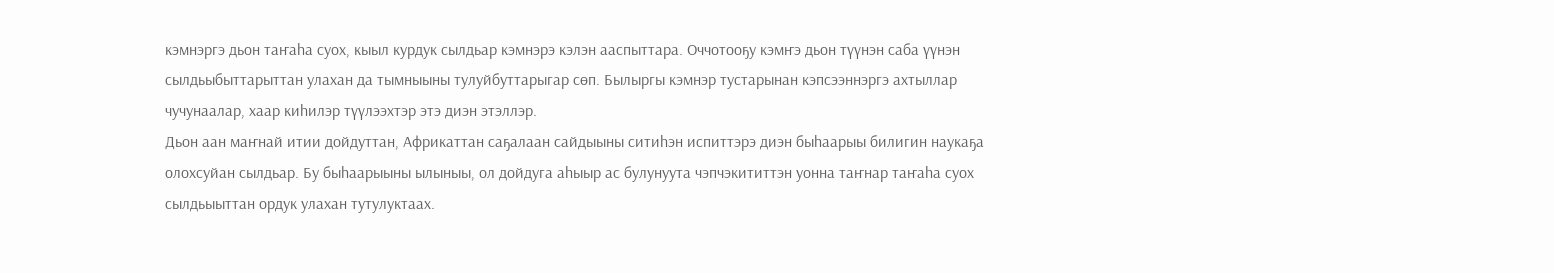кэмнэргэ дьон таҥаһа суох, кыыл курдук сылдьар кэмнэрэ кэлэн ааспыттара. Оччотооҕу кэмҥэ дьон түүнэн саба үүнэн сылдьыбыттарыттан улахан да тымныыны тулуйбуттарыгар сөп. Былыргы кэмнэр тустарынан кэпсээннэргэ ахтыллар чучунаалар, хаар киһилэр түүлээхтэр этэ диэн этэллэр.
Дьон аан маҥнай итии дойдуттан, Африкаттан саҕалаан сайдыыны ситиһэн испиттэрэ диэн быһаарыы билигин наукаҕа олохсуйан сылдьар. Бу быһаарыыны ылыныы, ол дойдуга аһыыр ас булунуута чэпчэкититтэн уонна таҥнар таҥаһа суох сылдьыыттан ордук улахан тутулуктаах.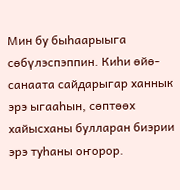Мин бу быһаарыыга сөбүлэспэппин. Киһи өйө-санаата сайдарыгар ханнык эрэ ыгааһын, сөптөөх хайысханы булларан биэрии эрэ туһаны оҥорор.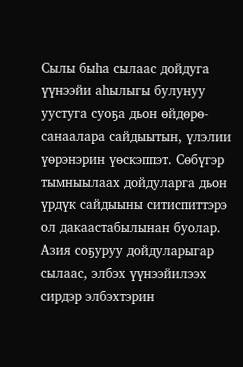Сылы быһа сылаас дойдуга үүнээйи аһылыгы булунуу уустуга суоҕа дьон өйдөрө-санаалара сайдыытын, үлэлии үөрэнэрин үөскэппэт. Сөбүгэр тымныылаах дойдуларга дьон үрдүк сайдыыны ситиспиттэрэ ол дакаастабылынан буолар.
Азия соҕуруу дойдуларыгар сылаас, элбэх үүнээйилээх сирдэр элбэхтэрин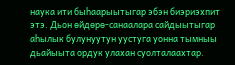наука ити быһаарыытыгар эбэн биэриэхпит этэ. Дьон өйдөрө-санаалара сайдыытыгар аһылык булунуутун уустуга уонна тымныы дьайыыта ордук улахан суолталаахтар.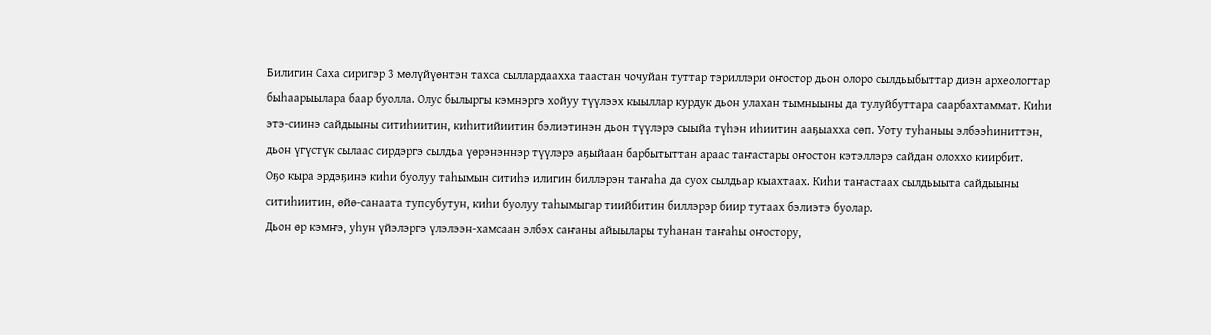Билигин Саха сиригэр 3 мөлүйүөнтэн тахса сыллардаахха таастан чочуйан туттар тэриллэри оҥостор дьон олоро сылдьыбыттар диэн археологтар быһаарыылара баар буолла. Олус былыргы кэмнэргэ хойуу түүлээх кыыллар курдук дьон улахан тымныыны да тулуйбуттара саарбахтаммат. Киһи этэ-сиинэ сайдыыны ситиһиитин, киһитийиитин бэлиэтинэн дьон түүлэрэ сыыйа түһэн иһиитин ааҕыахха сөп. Уоту туһаныы элбээһиниттэн, дьон үгүстүк сылаас сирдэргэ сылдьа үөрэнэннэр түүлэрэ аҕыйаан барбытыттан араас таҥастары оҥостон кэтэллэрэ сайдан олоххо киирбит.
Оҕо кыра эрдэҕинэ киһи буолуу таһымын ситиһэ илигин биллэрэн таҥаһа да суох сылдьар кыахтаах. Киһи таҥастаах сылдьыыта сайдыыны ситиһиитин, өйө-санаата тупсубутун, киһи буолуу таһымыгар тиийбитин биллэрэр биир тутаах бэлиэтэ буолар.
Дьон өр кэмҥэ, уһун үйэлэргэ үлэлээн-хамсаан элбэх саҥаны айыылары туһанан таҥаһы оҥостору,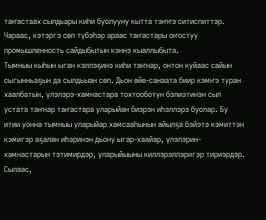таҥастаах сылдьары киһи буолууну кытта тэҥҥэ ситиспиттэр. Чараас, кэтэргэ сөп түбэһэр араас таҥастары оҥостуу промышленность сайдыбытын кэннэ кыаллыбыта.
Тымныы кыһын ыган кэллэҕинэ киһи таҥнар, онтон куйаас сайын сыгынньаҕын да сылдьыан сөп. Дьон өйө-санаата биир кэмҥэ туран хаалбатын, үлэлэрэ-хамнастара тохтооботун бэлиэтинэн сыл устата таҥнар таҥастара уларыйан биэрэн иһэллэрэ буолар. Бу итии уонна тымныы уларыйар хамсааһынын айылҕа бэйэтэ кэмиттэн кэмигэр аҕалан иһэринэн дьону ыгар-хаайар, үлэлэрин-хамнастарын тэтимирдэр, уларыйыыны киллэрэллэригэр тириэрдэр. Сылаас,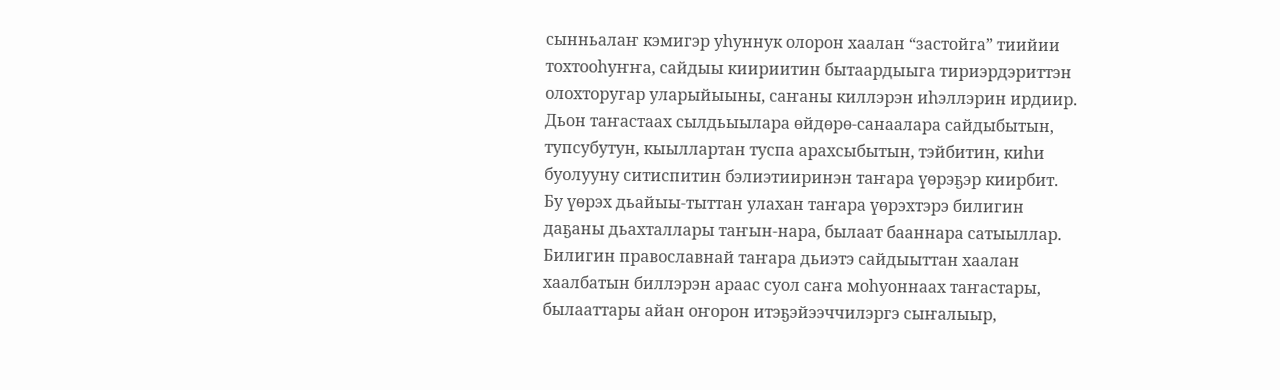сынньалаҥ кэмигэр уһуннук олорон хаалан “застойга” тиийии тохтооһуҥҥа, сайдыы киириитин бытаардыыга тириэрдэриттэн олохторугар уларыйыыны, саҥаны киллэрэн иһэллэрин ирдиир.
Дьон таҥастаах сылдьыылара өйдөрө-санаалара сайдыбытын, тупсубутун, кыыллартан туспа арахсыбытын, тэйбитин, киһи буолууну ситиспитин бэлиэтииринэн таҥара үөрэҕэр киирбит. Бу үөрэх дьайыы-тыттан улахан таҥара үөрэхтэрэ билигин даҕаны дьахталлары таҥын-нара, былаат бааннара сатыыллар.
Билигин православнай таҥара дьиэтэ сайдыыттан хаалан хаалбатын биллэрэн араас суол саҥа моһуоннаах таҥастары, былааттары айан оҥорон итэҕэйээччилэргэ сыҥалыыр,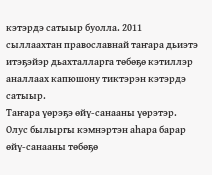кэтэрдэ сатыыр буолла. 2011 сыллаахтан православнай таҥара дьиэтэ итэҕэйэр дьахталларга төбөҕө кэтиллэр аналлаах капюшону тиктэрэн кэтэрдэ сатыыр.
Таҥара үөрэҕэ өйү-санааны үөрэтэр. Олус былыргы кэмнэртэн аһара барар өйү-санааны төбөҕө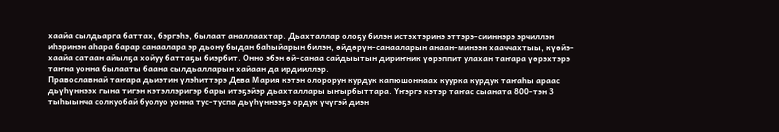хаайа сылдьарга баттах, бэргэһэ, былаат аналлаахтар. Дьахталлар олоҕу билэн истэхтэринэ эттэрэ-сииннэрэ эрчиллэн иһэринэн аһара барар санаалара эр дьону быдан баһыйарын билэн, өйдөрүн-санааларын анаан-минээн хааччахтыы, күөйэ-хаайа сатаан айылҕа хойуу баттаҕы биэрбит. Онно эбэн өй-санаа сайдыытын дириҥник үөрэппит улахан таҥара үөрэхтэрэ таҥна уонна былааты баана сылдьалларын хайаан да ирдииллэр.
Православнай таҥара дьиэтин үлэһиттэрэ Дева Мария кэтэн олорорун курдук капюшоннаах куурка курдук таҥаһы араас дьүһүннээх гына тигэн кэтэллэригэр бары итэҕэйэр дьахталлары ыҥырбыттара. Үҥэргэ кэтэр таҥас сыаната 800-тэн 3 тыһыынча солкуобай буолуо уонна тус-туспа дьүһүннээҕэ ордук үчүгэй диэн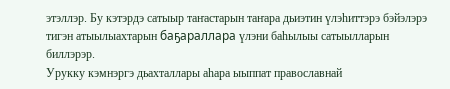этэллэр. Бу кэтэрдэ сатыыр таҥастарын таҥара дьиэтин үлэһиттэрэ бэйэлэрэ тигэн атыылыахтарын баҕараллара үлэни баһылыы сатыылларын биллэрэр.
Урукку кэмнэргэ дьахталлары аһара ыыппат православнай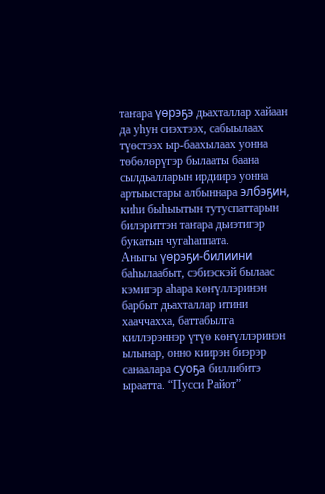таҥара үөрэҕэ дьахталлар хайаан да уһун сиэхтээх, сабыылаах түөстээх ыр-баахылаах уонна төбөлөрүгэр былааты баана сылдьалларын ирдиирэ уонна артыыстары албыннара элбэҕин, киһи быһыытын тутуспаттарын билэриттэн таҥара дьиэтигэр букатын чугаһаппата.
Аныгы үөрэҕи-билиини баһылаабыт, сэбиэскэй былаас кэмигэр аһара көҥүллэринэн барбыт дьахталлар итини хааччахха, баттабылга киллэрэннэр үтүө көҥүллэринэн ылынар, онно киирэн биэрэр санаалара суоҕа биллибитэ ыраатта. “Пусси Райот”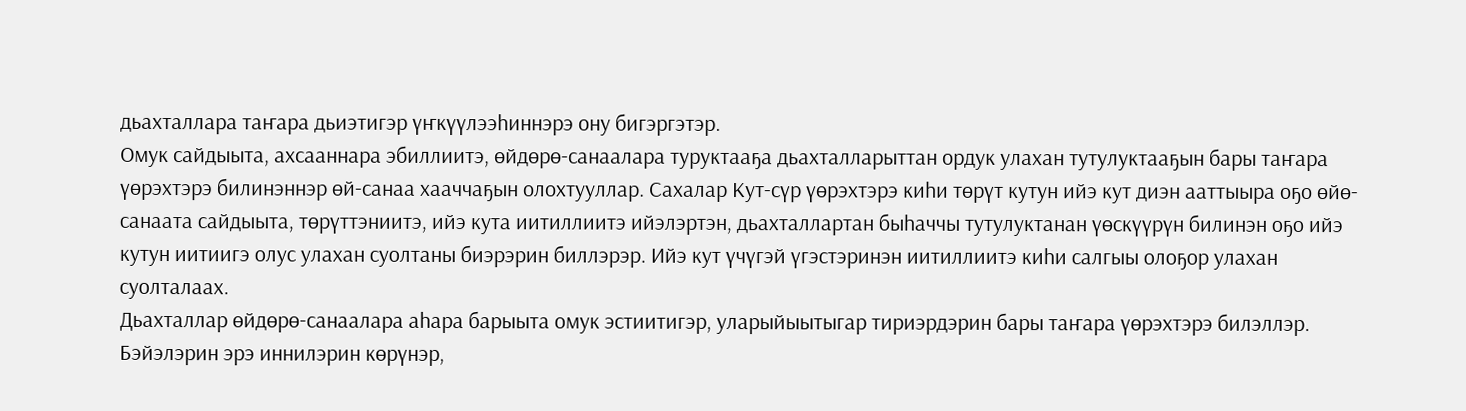дьахталлара таҥара дьиэтигэр үҥкүүлээһиннэрэ ону бигэргэтэр.
Омук сайдыыта, ахсааннара эбиллиитэ, өйдөрө-санаалара туруктааҕа дьахталларыттан ордук улахан тутулуктааҕын бары таҥара үөрэхтэрэ билинэннэр өй-санаа хааччаҕын олохтууллар. Сахалар Кут-сүр үөрэхтэрэ киһи төрүт кутун ийэ кут диэн ааттыыра оҕо өйө-санаата сайдыыта, төрүттэниитэ, ийэ кута иитиллиитэ ийэлэртэн, дьахталлартан быһаччы тутулуктанан үөскүүрүн билинэн оҕо ийэ кутун иитиигэ олус улахан суолтаны биэрэрин биллэрэр. Ийэ кут үчүгэй үгэстэринэн иитиллиитэ киһи салгыы олоҕор улахан суолталаах.
Дьахталлар өйдөрө-санаалара аһара барыыта омук эстиитигэр, уларыйыытыгар тириэрдэрин бары таҥара үөрэхтэрэ билэллэр. Бэйэлэрин эрэ иннилэрин көрүнэр,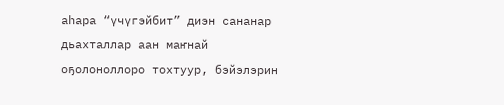аһара “үчүгэйбит” диэн сананар дьахталлар аан маҥнай оҕолоноллоро тохтуур, бэйэлэрин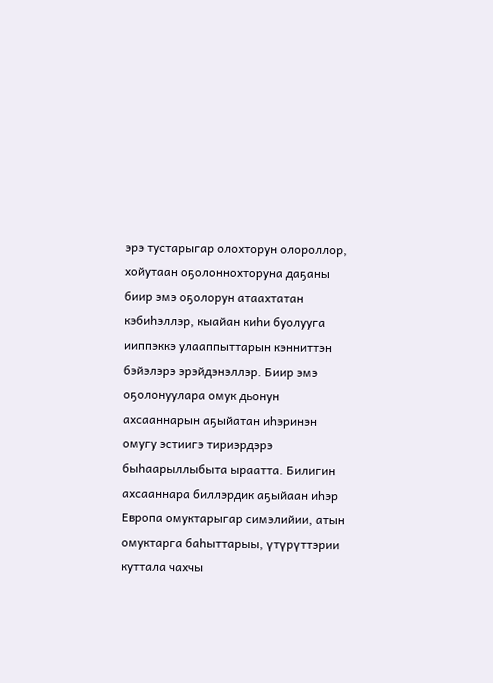эрэ тустарыгар олохторун олороллор, хойутаан оҕолоннохторуна даҕаны биир эмэ оҕолорун атаахтатан кэбиһэллэр, кыайан киһи буолууга ииппэккэ улааппыттарын кэнниттэн бэйэлэрэ эрэйдэнэллэр. Биир эмэ оҕолонуулара омук дьонун ахсааннарын аҕыйатан иһэринэн омугу эстиигэ тириэрдэрэ быһаарыллыбыта ыраатта. Билигин ахсааннара биллэрдик аҕыйаан иһэр Европа омуктарыгар симэлийии, атын омуктарга баһыттарыы, үтүрүттэрии куттала чахчы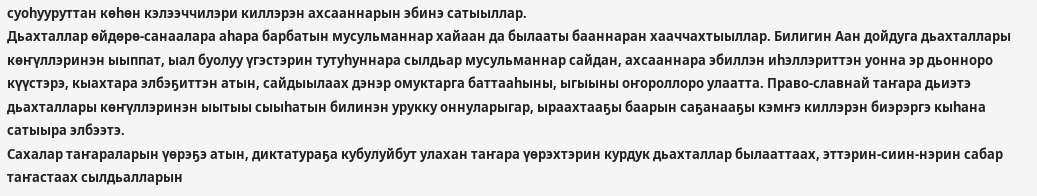суоһууруттан көһөн кэлээччилэри киллэрэн ахсааннарын эбинэ сатыыллар.
Дьахталлар өйдөрө-санаалара аһара барбатын мусульманнар хайаан да былааты бааннаран хааччахтыыллар. Билигин Аан дойдуга дьахталлары көҥүллэринэн ыыппат, ыал буолуу үгэстэрин тутуһуннара сылдьар мусульманнар сайдан, ахсааннара эбиллэн иһэллэриттэн уонна эр дьонноро күүстэрэ, кыахтара элбэҕиттэн атын, сайдыылаах дэнэр омуктарга баттааһыны, ыгыыны оҥороллоро улаатта. Право-славнай таҥара дьиэтэ дьахталлары көҥүллэринэн ыытыы сыыһатын билинэн урукку оннуларыгар, ыраахтааҕы баарын саҕанааҕы кэмҥэ киллэрэн биэрэргэ кыһана сатыыра элбээтэ.
Сахалар таҥараларын үөрэҕэ атын, диктатураҕа кубулуйбут улахан таҥара үөрэхтэрин курдук дьахталлар былааттаах, эттэрин-сиин-нэрин сабар таҥастаах сылдьалларын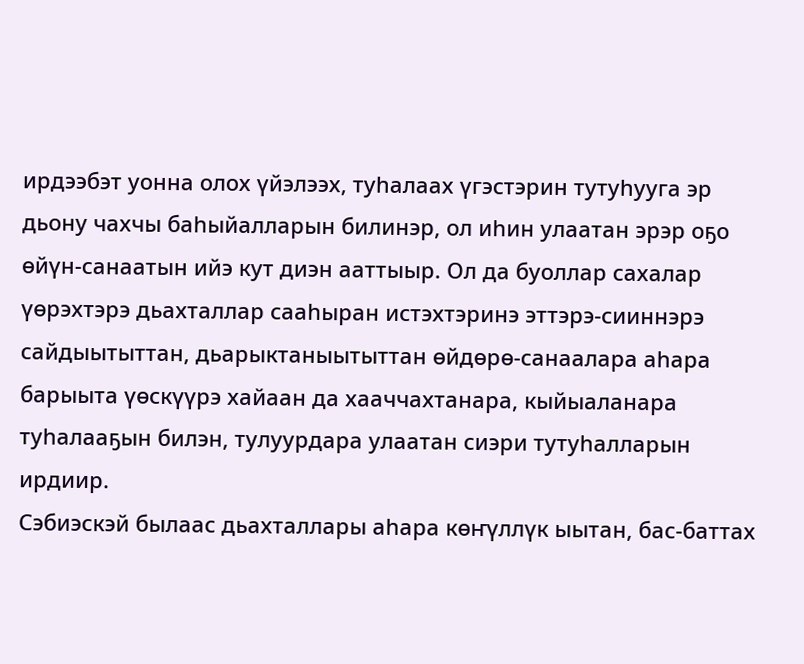ирдээбэт уонна олох үйэлээх, туһалаах үгэстэрин тутуһууга эр дьону чахчы баһыйалларын билинэр, ол иһин улаатан эрэр оҕо өйүн-санаатын ийэ кут диэн ааттыыр. Ол да буоллар сахалар үөрэхтэрэ дьахталлар сааһыран истэхтэринэ эттэрэ-сииннэрэ сайдыытыттан, дьарыктаныытыттан өйдөрө-санаалара аһара барыыта үөскүүрэ хайаан да хааччахтанара, кыйыаланара туһалааҕын билэн, тулуурдара улаатан сиэри тутуһалларын ирдиир.
Сэбиэскэй былаас дьахталлары аһара көҥүллүк ыытан, бас-баттах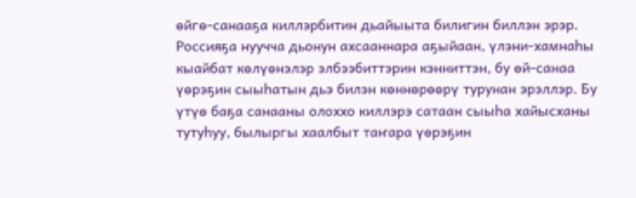өйгө-санааҕа киллэрбитин дьайыыта билигин биллэн эрэр. Россияҕа нуучча дьонун ахсааннара аҕыйаан, үлэни-хамнаһы кыайбат көлүөнэлэр элбээбиттэрин кэнниттэн, бу өй-санаа үөрэҕин сыыһатын дьэ билэн көннөрөөрү турунан эрэллэр. Бу үтүө баҕа санааны олоххо киллэрэ сатаан сыыһа хайысханы тутуһуу, былыргы хаалбыт таҥара үөрэҕин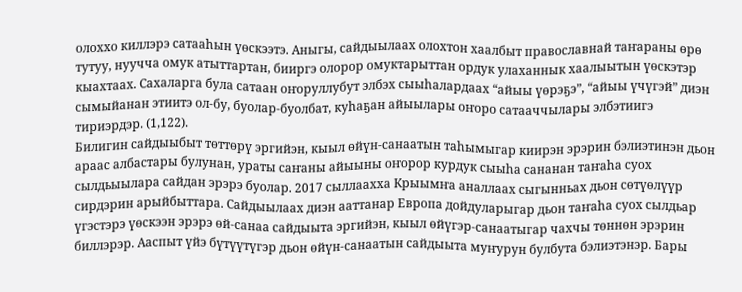олоххо киллэрэ сатааһын үөскээтэ. Аныгы, сайдыылаах олохтон хаалбыт православнай таҥараны өрө тутуу, нуучча омук атыттартан, бииргэ олорор омуктарыттан ордук улаханнык хаалыытын үөскэтэр кыахтаах. Сахаларга була сатаан оҥоруллубут элбэх сыыһалардаах “айыы үөрэҕэ”, “айыы үчүгэй” диэн сымыйанан этиитэ ол-бу, буолар-буолбат, куһаҕан айыылары оҥоро сатааччылары элбэтиигэ тириэрдэр. (1,122).
Билигин сайдыыбыт төттөрү эргийэн, кыыл өйүн-санаатын таһымыгар киирэн эрэрин бэлиэтинэн дьон араас албастары булунан, ураты саҥаны айыыны оҥорор курдук сыыһа сананан таҥаһа суох сылдьыылара сайдан эрэрэ буолар. 2017 сыллаахха Крыымҥа аналлаах сыгынньах дьон сөтүөлүүр сирдэрин арыйбыттара. Сайдыылаах диэн ааттанар Европа дойдуларыгар дьон таҥаһа суох сылдьар үгэстэрэ үөскээн эрэрэ өй-санаа сайдыыта эргийэн, кыыл өйүгэр-санаатыгар чахчы төннөн эрэрин биллэрэр. Ааспыт үйэ бүтүүтүгэр дьон өйүн-санаатын сайдыыта муҥурун булбута бэлиэтэнэр. Бары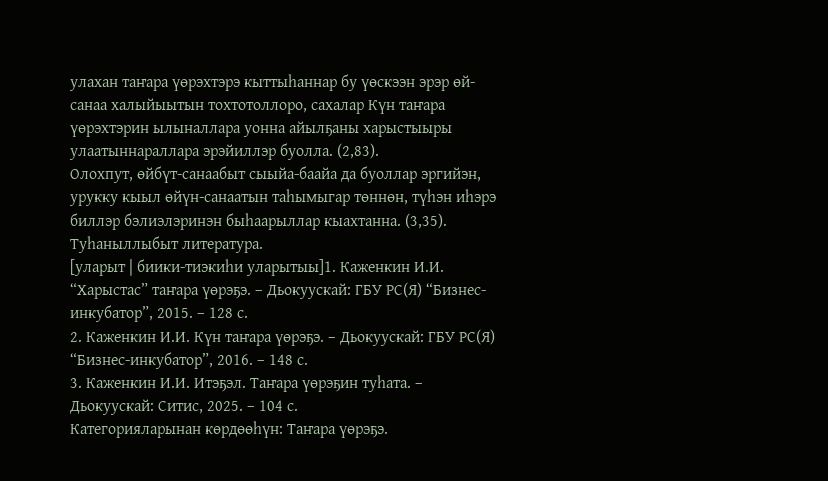улахан таҥара үөрэхтэрэ кыттыһаннар бу үөскээн эрэр өй-санаа халыйыытын тохтотоллоро, сахалар Күн таҥара үөрэхтэрин ылыналлара уонна айылҕаны харыстыыры улаатыннараллара эрэйиллэр буолла. (2,83).
Олохпут, өйбүт-санаабыт сыыйа-баайа да буоллар эргийэн, урукку кыыл өйүн-санаатын таһымыгар төннөн, түһэн иһэрэ биллэр бэлиэлэринэн быһаарыллар кыахтанна. (3,35).
Туһаныллыбыт литература.
[уларыт | биики-тиэкиһи уларытыы]1. Каженкин И.И. “Харыстас” таҥара үөрэҕэ. – Дьокуускай: ГБУ РС(Я) “Бизнес-инкубатор”, 2015. – 128 с.
2. Каженкин И.И. Күн таҥара үөрэҕэ. – Дьокуускай: ГБУ РС(Я) “Бизнес-инкубатор”, 2016. – 148 с.
3. Каженкин И.И. Итэҕэл. Таҥара үөрэҕин туһата. – Дьокуускай: Ситис, 2025. – 104 с.
Категорияларынан көрдөөһүн: Таҥара үөрэҕэ.